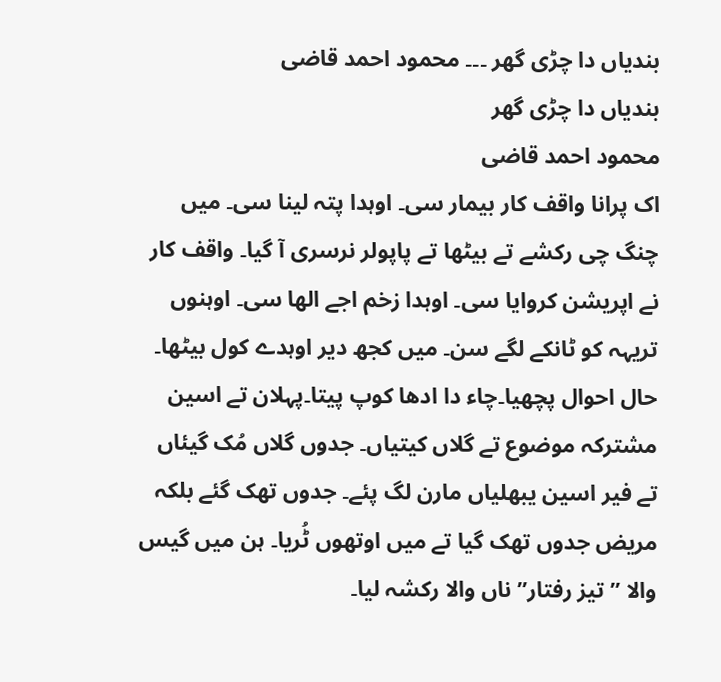بندیاں دا چڑی گھر ۔۔۔ محمود احمد قاضی
بندیاں دا چڑی گھر
محمود احمد قاضی
اک پرانا واقف کار بیمار سی۔ اوہدا پتہ لینا سی۔ میں چنگ چی رکشے تے بیٹھا تے پاپولر نرسری آ گیا۔ واقف کار نے اپریشن کروایا سی۔ اوہدا زخم اجے الھا سی۔ اوہنوں تریہہ کو ٹانکے لگے سن۔ میں کجھ دیر اوہدے کول بیٹھا۔ حال احوال پچھیا۔چاء دا ادھا کوپ پیتا۔پہلان تے اسین مشترکہ موضوع تے گلاں کیتیاں۔ جدوں گلاں مُک گیئاں تے فیر اسین یبھلیاں مارن لگ پئے۔ جدوں تھک گئے بلکہ مریض جدوں تھک گیا تے میں اوتھوں ٹُریا۔ ہن میں گیس والا ” تیز رفتار” ناں والا رکشہ لیا۔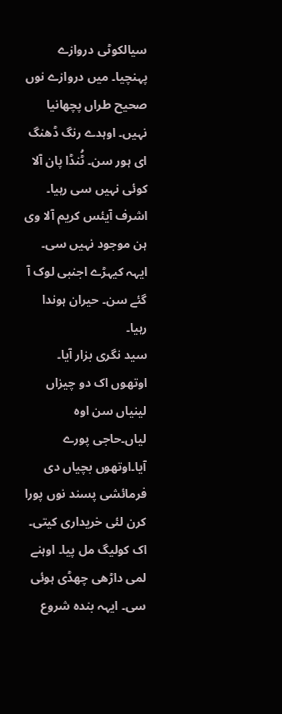سیالکوٹی دروازے پہنچیا۔ میں دروازے نوں صحیح طراں پچھانیا نہیں۔ اوہدے رنگ ڈھنگ ای ہور سن۔ ٹُنڈا پان آلا کوئی نہیں سی رہیا۔ اشرف آیئس کریم آلا وی ہن موجود نہیں سی۔ ایہہ کیہڑے اجنبی لوک آ گئے سن۔ حیران ہوندا رہیا۔
سید نگری بزار آیا۔ اوتھوں اک دو چیزاں لینیاں سن اوہ لیاں۔حاجی پورے آیا۔اوتھوں بچیاں دی فرمائشی پسند نوں پورا کرن لئی خریداری کیتی۔ اک کولیگ مل پیا۔ اوہنے لمی داڑھی چھڈی ہوئی سی۔ ایہہ بندہ شروع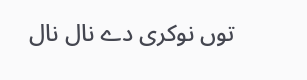توں نوکری دے نال نال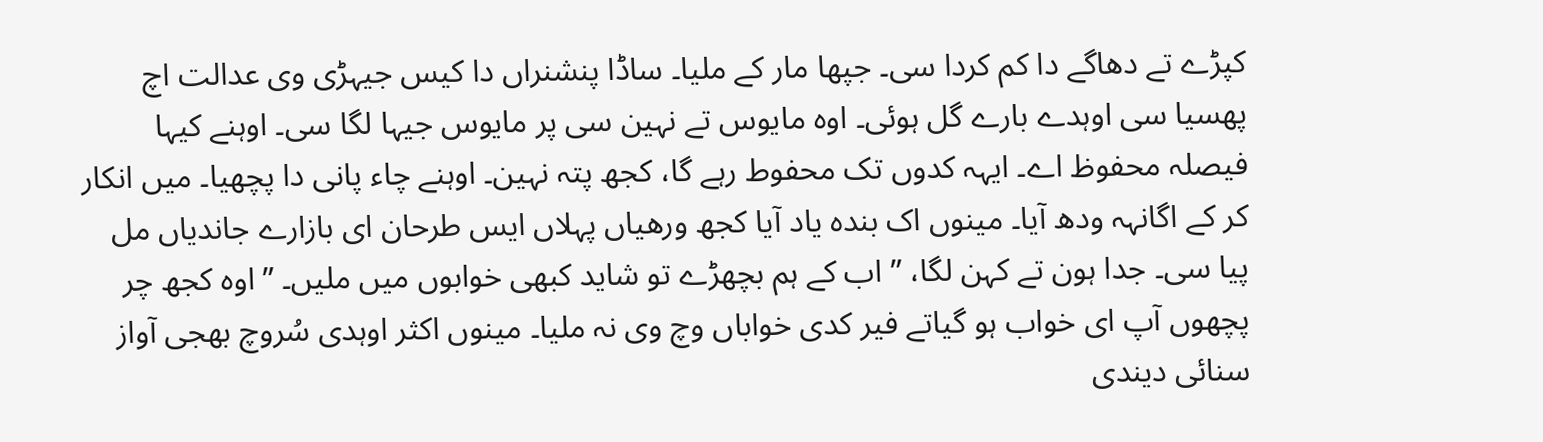کپڑے تے دھاگے دا کم کردا سی۔ جپھا مار کے ملیا۔ ساڈا پنشنراں دا کیس جیہڑی وی عدالت اچ پھسیا سی اوہدے بارے گل ہوئی۔ اوہ مایوس تے نہین سی پر مایوس جیہا لگا سی۔ اوہنے کیہا فیصلہ محفوظ اے۔ ایہہ کدوں تک محفوط رہے گا، کجھ پتہ نہین۔ اوہنے چاء پانی دا پچھیا۔ میں انکار کر کے اگانہہ ودھ آیا۔ مینوں اک بندہ یاد آیا کجھ ورھیاں پہلاں ایس طرحان ای بازارے جاندیاں مل پیا سی۔ جدا ہون تے کہن لگا، ” اب کے ہم بچھڑے تو شاید کبھی خوابوں میں ملیں۔ ” اوہ کجھ چر پچھوں آپ ای خواب ہو گیاتے فیر کدی خواباں وچ وی نہ ملیا۔ مینوں اکثر اوہدی سُروچ بھجی آواز سنائی دیندی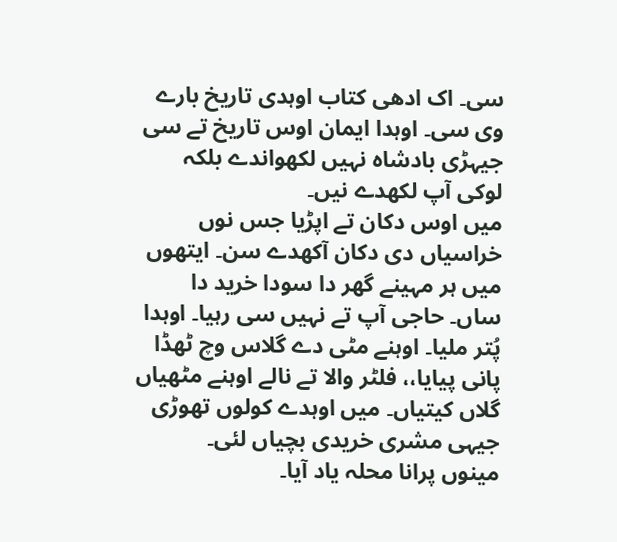سی۔ اک ادھی کتاب اوہدی تاریخ بارے وی سی۔ اوہدا ایمان اوس تاریخ تے سی جیہڑی بادشاہ نہیں لکھواندے بلکہ لوکی آپ لکھدے نیں۔
میں اوس دکان تے اپڑیا جس نوں خراسیاں دی دکان آکھدے سن۔ ایتھوں میں ہر مہینے گھر دا سودا خرید دا ساں۔ حاجی آپ تے نہیں سی رہیا۔ اوہدا پُتر ملیا۔ اوہنے مٹی دے گلاس وچ ٹھڈا پانی پیایا،، فلٹر والا تے نالے اوہنے مٹھیاں گلاں کیتیاں۔ میں اوہدے کولوں تھوڑی جیہی مشری خریدی بچیاں لئی۔
مینوں پرانا محلہ یاد آیا۔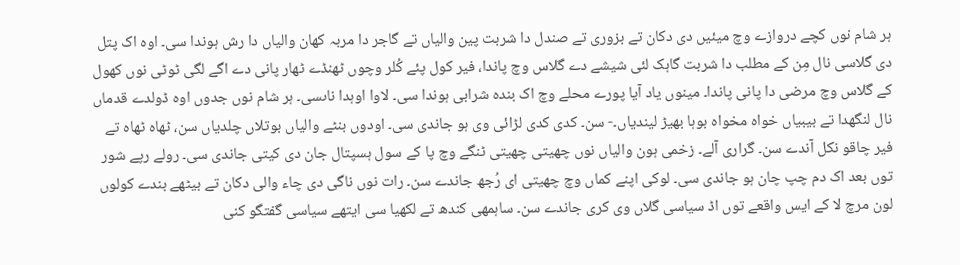ہر شام نوں کچے دروازے وچ میئیں دی دکان تے بزوری تے صندل دا شربت پین والیاں تے گاجر دا مربہ کھان والیاں دا رش ہوندا سی۔ اوہ اک پتل دی گلاسی نال مِن کے مطلب دا شربت گاہک لئی شیشے دے گلاس وچ پاندا، فیر کول پئے کُلر وچوں ٹھنڈے ٹھار پانی دے اگے لگی ٹوٹی نوں کھول کے گلاس وچ مرضی دا پانی پاندا۔ مینوں یاد آیا پورے محلے وچ اک بندہ شرابی ہوندا سی۔ لاوا اوہدا ناںسی۔ ہر شام نوں جدوں اوہ ڈولدے قدماں نال لنگھدا تے بیبیاں خواہ مخواہ بوہا بھیڑ لیندیاں۔- سن۔ کدی کدی لڑائی وی ہو جاندی سی۔ اودوں بنٹے والیاں بوتلاں چلدیاں سن، ٹھاہ ٹھاہ تے فیر چاقو نکل آندے سن۔ گراری آلے۔ زخمی ہون والیاں نوں چھیتی چھیتی ٹنگے وچ پا کے سول ہسپتال جان دی کیتی جاندی سی۔ رولے رپے شور توں بعد اک دم چپ چان ہو جاندی سی۔ لوکی اپنے کماں وچ چھیتی ای رُجھ جاندے سن۔ رات نوں ناگی دی چاء والی دکان تے بیٹھے بندے کولوں لون مرچ لا کے ایس واقعے توں اڈ سیاسی گلاں وی کری جاندے سن۔ ساہمھی کندھ تے لکھیا سی ایتھے سیاسی گفتگو کنی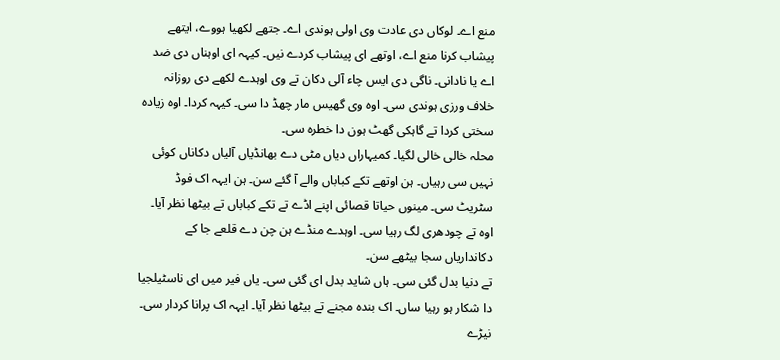منع اے۔ لوکاں دی عادت وی اولی ہوندی اے۔ جتھے لکھیا ہووے، ایتھے پیشاب کرنا منع اے، اوتھے ای پیشاب کردے نیں۔ کیہہ ای اوہناں دی ضد اے یا نادانی۔ ناگی دی ایس چاء آلی دکان تے وی اوہدے لکھے دی روزانہ خلاف ورزی ہوندی سی۔ اوہ وی گھیس مار چھڈ دا سی۔ کیہہ کردا۔ اوہ زیادہ سختی کردا تے گاہکی گھٹ ہون دا خطرہ سی۔
محلہ خالی خالی لگیا۔ کمیہاراں دیاں مٹی دے بھانڈیاں آلیاں دکاناں کوئی نہیں سی رہیاں۔ ہن اوتھے تکے کباباں والے آ گئے سن۔ ہن ایہہ اک فوڈ سٹریٹ سی۔ مینوں حیاتا قصائی اپنے اڈے تے تکے کباباں تے بیٹھا نظر آیا۔ اوہ تے چودھری لگ رہیا سی۔ اوہدے منڈے ہن چن دے قلعے جا کے دکانداریاں سجا بیٹھے سن۔
تے دنیا بدل گئی سی۔ ہاں شاید بدل ای گئی سی۔ یاں فیر میں ای ناسٹیلجیا دا شکار ہو رہیا ساں۔ اک بندہ مجنے تے بیٹھا نظر آیا۔ ایہہ اک پرانا کردار سی۔ نیڑے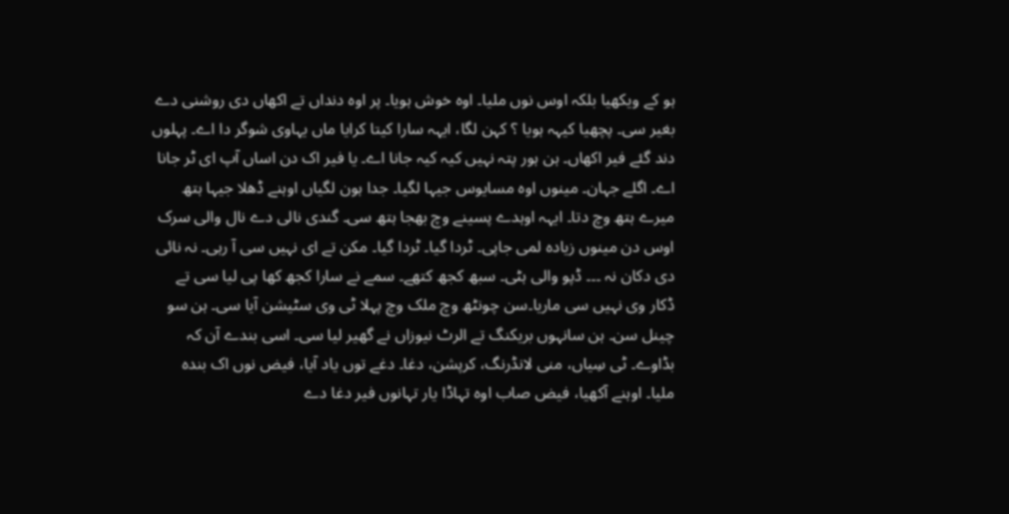ہو کے ویکھیا بلکہ اوس نوں ملیا۔ اوہ خوش ہویا۔ پر اوہ دنداں تے اکھاں دی روشنی دے بغیر سی۔ پچھیا کیہہ ہویا ؟ کہن لگا، ایہہ سارا کیتا کرایا ماں یہاوی شوگر دا اے۔ پہلوں دند گئے فیر اکھاں۔ ہن ہور پتہ نہیں کیہ کیہ جانا اے۔ یا فیر اک دن اساں آپ ای ٹر جانا اے۔ اگلے جہان۔ مینوں اوہ مسایوس جیہا لگیا۔ جدا ہون لگیاں اوہنے ڈھلا جیہا ہتھ میرے ہتھ وچ دتا۔ ایہہ اوہدے پسینے وچ بھجا ہتھ سی۔ گندی نالی دے نال والی سرک اوس دن مینوں زیادہ لمی جاپی۔ ٹردا گیا۔ ٹردا گیا۔ مکن تے ای نہیں سی آ رہی۔ نہ نائی دی دکان نہ ۔۔۔ ڈپو والی ہٹی۔ سبھ کجھ کتھے۔ سمے نے سارا کجھ کھا پی لیا سی تے ڈکار وی نہیں سی ماریا۔سن چونٹھ وچ ملک وچ پہلا ٹی وی سٹیشن آیا سی۔ ہن سو چینل سن۔ ہن سانہوں بریکنگ تے الرٹ نیوزاں نے گھیر لیا سی۔ اسی بندے آن کہ بڈاوے۔ ٹی سِیاں، منی لانڈرنگ، کرپشن، دغا۔ دغے توں یاد آیا، فیض نوں اک بندہ ملیا۔ اوہنے آکھیا، فیض صاب اوہ تہاڈا یار تہانوں فیر دغا دے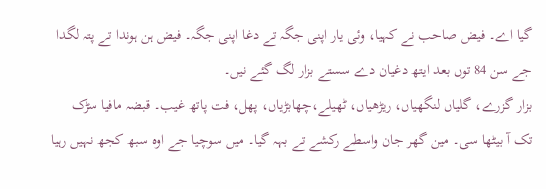گیا اے۔ فیض صاحب نے کہیا، وئی یار اپنی جگہ تے دغا اپنی جگہ۔ فیض ہن ہوندا تے پتہ لگدا جے سن 84 توں بعد ایتھ دغیان دے سستے بزار لگ گئے نیں۔
بزار گزرے، گلیاں لنگھیاں، ریڑھیاں، ٹھیلے،چھابڑیاں، پھل، فت پاتھ غیب۔ قبضہ مافیا سڑک تک آ بیٹھا سی۔ مین گھر جان واسطے رکشے تے بہہ گیا۔ میں سوچیا جے اوہ سبھ کجھ نہیں رہیا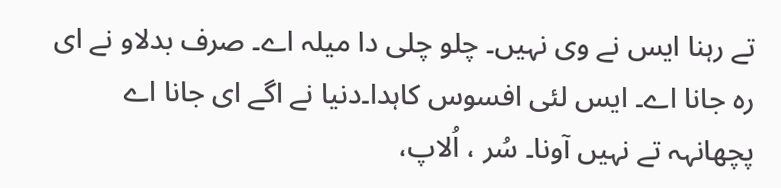تے رہنا ایس نے وی نہیں۔ چلو چلی دا میلہ اے۔ صرف بدلاو نے ای رہ جانا اے۔ ایس لئی افسوس کاہدا۔دنیا نے اگے ای جانا اے پچھانہہ تے نہیں آونا۔ سُر ، اُلاپ،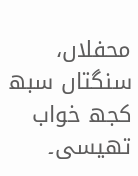محفلاں، سنگتاں سبھ کجھ خواب تھیسی۔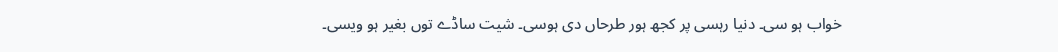خواب ہو سی۔ دنیا رہسی پر کجھ ہور طرحاں دی ہوسی۔ شیت ساڈے توں بغیر ہو ویسی۔